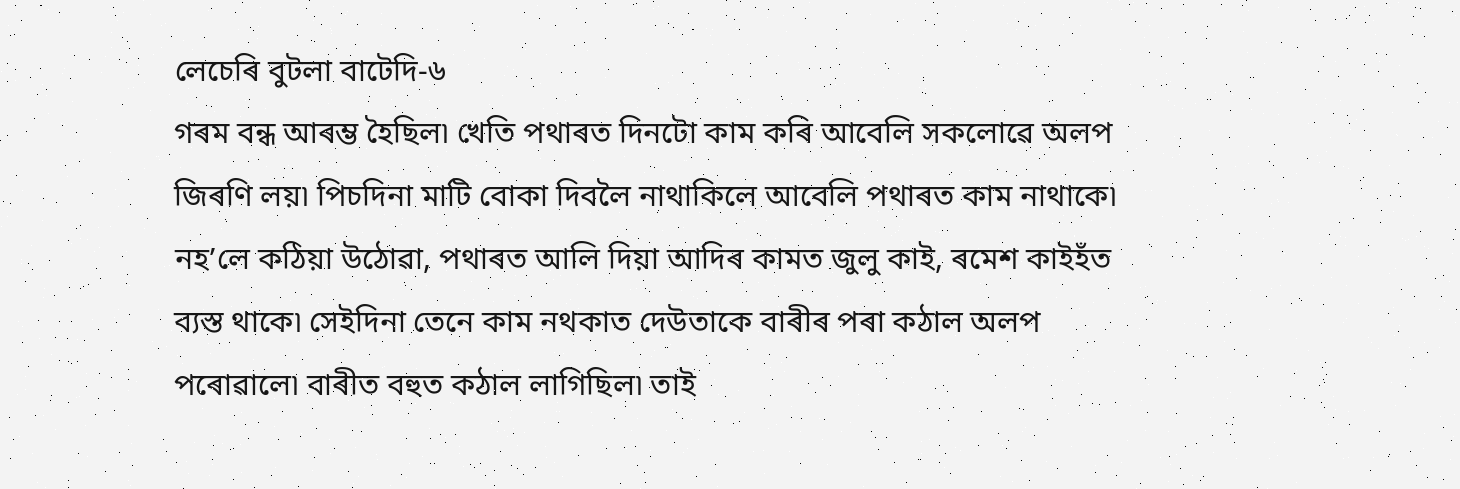লেচেৰি বুটলা বাটেদি-৬
গৰম বন্ধ আৰম্ভ হৈছিল৷ খেতি পথাৰত দিনটো কাম কৰি আবেলি সকলোৱে অলপ জিৰণি লয়৷ পিচদিনা মাটি বোকা দিবলৈ নাথাকিলে আবেলি পথাৰত কাম নাথাকে৷ নহ’লে কঠিয়া উঠোৱা, পথাৰত আলি দিয়া আদিৰ কামত জুলু কাই, ৰমেশ কাইহঁত ব্যস্ত থাকে৷ সেইদিনা তেনে কাম নথকাত দেউতাকে বাৰীৰ পৰা কঠাল অলপ পৰোৱালে৷ বাৰীত বহুত কঠাল লাগিছিল৷ তাই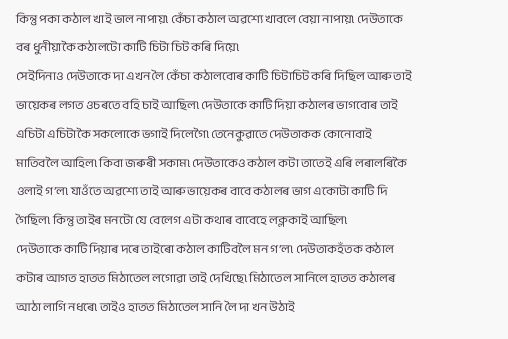কিন্তু পকা কঠাল খাই ভাল নাপায়৷ কেঁচা কঠাল অৱশ্যে খাবলে বেয়া নাপায়৷ দেউতাকে বৰ ধুনীয়াকৈ কঠালটো কাটি চিটা চিট কৰি দিয়ে৷
সেইদিনাও দেউতাকে দা এখন লৈ কেঁচা কঠালবোৰ কাটি চিটাচিট কৰি দিছিল আৰু তাই ভায়েকৰ লগত ওচৰতে বহি চাই আছিল৷ দেউতাকে কাটি দিয়া কঠালৰ ভাগবোৰ তাই এচিটা এচিটাকৈ সকলোকে ভগাই দিলেগৈ৷ তেনেকুৱাতে দেউতাকক কোনোবাই মাতিবলৈ আহিল৷ কিবা জৰুৰী সকাম৷ দেউতাকেও কঠাল কটা তাতেই এৰি লৰালৰিকৈ ওলাই গ’ল৷ যাওঁতে অৱশ্যে তাই আৰু ভায়েকৰ বাবে কঠালৰ ভাগ একোটা কাটি দি গৈছিল৷ কিন্তু তাইৰ মনটো যে বেলেগ এটা কথাৰ বাবেহে লক্লকাই আছিল৷
দেউতাকে কাটি দিয়াৰ দৰে তাইৰো কঠাল কাটিবলৈ মন গ’ল৷ দেউতাকহঁতক কঠাল কটাৰ আগত হাতত মিঠাতেল লগোৱা তাই দেখিছে৷ মিঠাতেল সানিলে হাতত কঠালৰ আঠা লাগি নধৰে৷ তাইও হাতত মিঠাতেল সানি লৈ দা খন উঠাই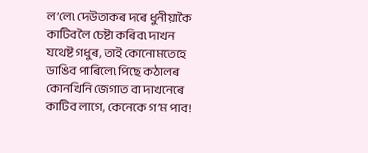ল’লে৷ দেউতাকৰ দৰে ধুনীয়াকৈ কাটিবলৈ চেষ্টা কৰিব৷ দাখন যথেষ্ট গধুৰ, তাই কোনোমতেহে ডাঙিব পাৰিলে৷ পিছে কঠালৰ কোনখিনি জেগাত বা দাখনেৰে কাটিব লাগে, কেনেকে গ’ম পাব!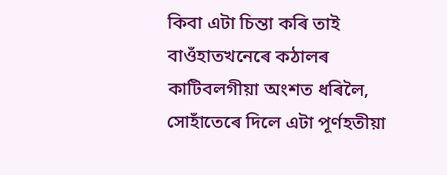কিবা এটা চিন্তা কৰি তাই বাওঁহাতখনেৰে কঠালৰ কাটিবলগীয়া অংশত ধৰিলৈ, সোহাঁতেৰে দিলে এটা পূৰ্ণহতীয়া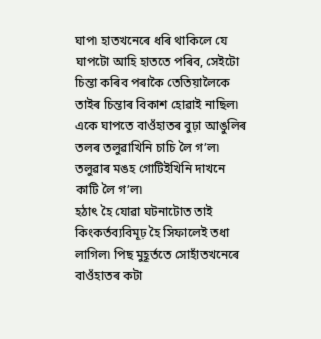ঘাপ৷ হাতখনেৰে ধৰি থাকিলে যে ঘাপটো আহি হাততে পৰিব, সেইটো চিন্তা কৰিব পৰাকৈ তেতিয়ালৈকে তাইৰ চিন্তাৰ বিকাশ হোৱাই নাছিল৷ একে ঘাপতে বাওঁহাতৰ বুঢ়া আঙুলিৰ তলৰ তলুৱাখিনি চাচি লৈ গ’ল৷ তলুৱাৰ মঙহ গোটিইখিনি দাখনে কাটি লৈ গ’ল৷
হঠাৎ হৈ যোৱা ঘটনাটোত তাই কিংকৰ্তব্যবিমূঢ় হৈ সিফালেই তধা লাগিল৷ পিছ মুহূৰ্ততে সোহাঁতখনেৰে বাওঁহাতৰ কটা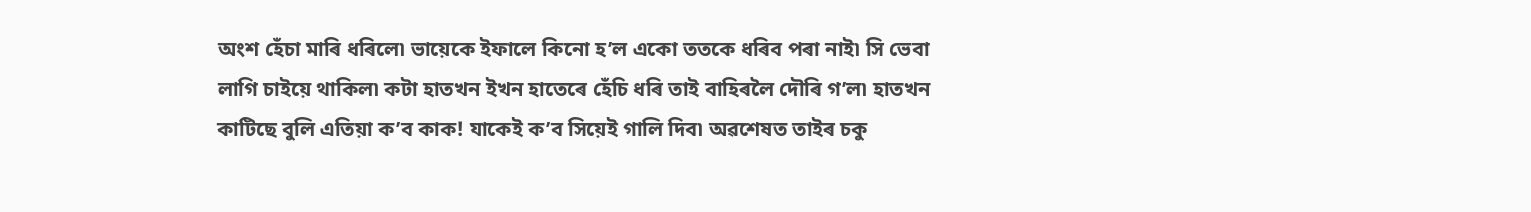অংশ হেঁচা মাৰি ধৰিলে৷ ভায়েকে ইফালে কিনো হ’ল একো ততকে ধৰিব পৰা নাই৷ সি ভেবা লাগি চাইয়ে থাকিল৷ কটা হাতখন ইখন হাতেৰে হেঁচি ধৰি তাই বাহিৰলৈ দৌৰি গ’ল৷ হাতখন কাটিছে বুলি এতিয়া ক’ব কাক! যাকেই ক’ব সিয়েই গালি দিব৷ অৱশেষত তাইৰ চকু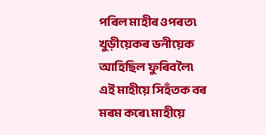পৰিল মাহীৰ ওপৰত৷ খুড়ীয়েকৰ ভনীয়েক আহিছিল ফুৰিবলৈ৷ এই মাহীয়ে সিহঁতক বৰ মৰম কৰে৷ মাহীয়ে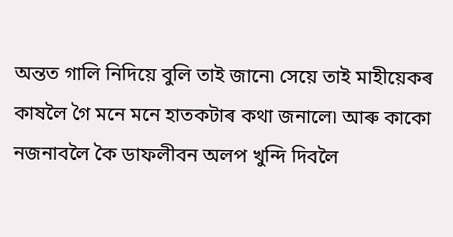অন্তত গালি নিদিয়ে বুলি তাই জানে৷ সেয়ে তাই মাহীয়েকৰ কাষলৈ গৈ মনে মনে হাতকটাৰ কথা জনালে৷ আৰু কাকো নজনাবলৈ কৈ ডাফলীবন অলপ খুন্দি দিবলৈ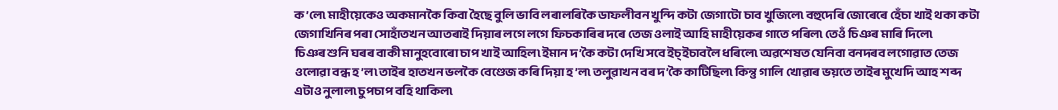ক’লে৷ মাহীয়েকেও অকমানকৈ কিবা হৈছে বুলি ভাবি লৰালৰিকৈ ডাফলীবন খুন্দি কটা জেগাটো চাব খুজিলে৷ বহুদেৰি জোৰেৰে হেঁচা খাই থকা কটা জেগাখিনিৰ পৰা সোহাঁতখন আতৰাই দিয়াৰ লগে লগে ফিচকাৰিৰ দৰে তেজ ওলাই আহি মাহীয়েকৰ গাতে পৰিল৷ তেওঁ চিঞৰ মাৰি দিলে৷
চিঞৰ শুনি ঘৰৰ বাকী মানুহবোৰো চাপ খাই আহিল৷ ইমান দ’কৈ কটা দেখি সবে ইচ্ইচাবলৈ ধৰিলে৷ অৱশেষত যেনিবা বনদৰব লগোৱাত তেজ ওলোৱা বন্ধ হ’ল৷ তাইৰ হাতখন ভলকৈ বেণ্ডেজ কৰি দিয়া হ’ল৷ তলুৱাখন বৰ দ’কৈ কাটিছিল৷ কিন্তু গালি খোৱাৰ ভয়তে তাইৰ মুখেদি আহ শব্দ এটাও নুলাল৷ চুপচাপ বহি থাকিল৷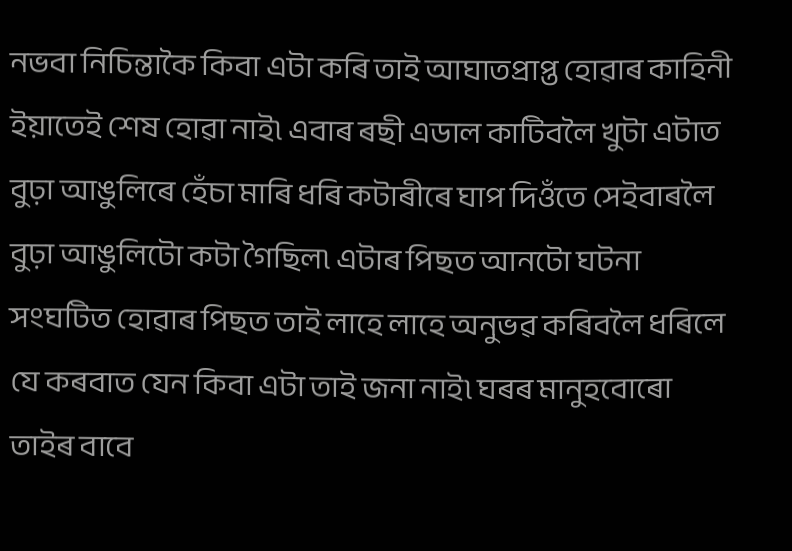নভবা নিচিন্তাকৈ কিবা এটা কৰি তাই আঘাতপ্ৰাপ্ত হোৱাৰ কাহিনী ইয়াতেই শেষ হোৱা নাই৷ এবাৰ ৰছী এডাল কাটিবলৈ খুটা এটাত বুঢ়া আঙুলিৰে হেঁচা মাৰি ধৰি কটাৰীৰে ঘাপ দিওঁতে সেইবাৰলৈ বুঢ়া আঙুলিটো কটা গৈছিল৷ এটাৰ পিছত আনটো ঘটনা সংঘটিত হোৱাৰ পিছত তাই লাহে লাহে অনুভৱ কৰিবলৈ ধৰিলে যে কৰবাত যেন কিবা এটা তাই জনা নাই৷ ঘৰৰ মানুহবোৰো তাইৰ বাবে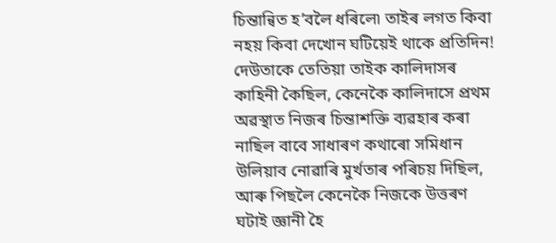চিন্তান্বিত হ’বলৈ ধৰিলে৷ তাইৰ লগত কিবা নহয় কিবা দেখোন ঘটিয়েই থাকে প্ৰতিদিন! দেউতাকে তেতিয়া তাইক কালিদাসৰ কাহিনী কৈছিল, কেনেকৈ কালিদাসে প্ৰথম অৱস্থাত নিজৰ চিন্তাশক্তি ব্যৱহাৰ কৰা নাছিল বাবে সাধাৰণ কথাৰো সমিধান উলিয়াব নোৱাৰি মুৰ্খতাৰ পৰিচয় দিছিল, আৰু পিছলৈ কেনেকৈ নিজকে উত্তৰণ ঘটাই জ্ঞানী হৈ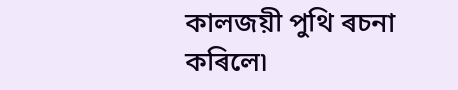কালজয়ী পুথি ৰচনা কৰিলে৷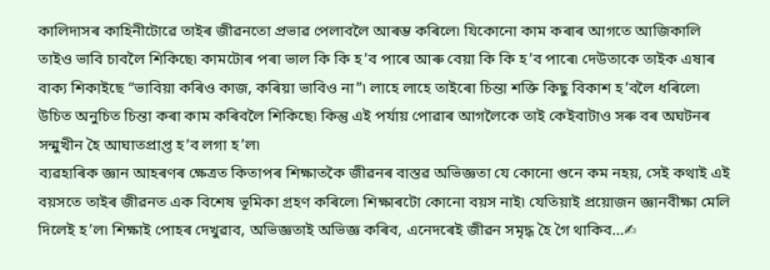কালিদাসৰ কাহিনীটোৱে তাইৰ জীৱনতো প্ৰভাৱ পেলাবলৈ আৰম্ভ কৰিলে৷ যিকোনো কাম কৰাৰ আগতে আজিকালি তাইও ভাবি চাবলৈ শিকিছে৷ কামটোৰ পৰা ভাল কি কি হ’ব পাৰে আৰু বেয়া কি কি হ’ব পাৰে৷ দেউতাকে তাইক এষাৰ বাক্য শিকাইছে “ভাবিয়া কৰিও কাজ, কৰিয়া ভাবিও না”৷ লাহে লাহে তাইৰো চিন্তা শক্তি কিছু বিকাশ হ’বলৈ ধৰিলে৷ উচিত অনুচিত চিন্তা কৰা কাম কৰিবলৈ শিকিছে৷ কিন্তু এই পৰ্যায় পোৱাৰ আগলৈকে তাই কেইবাটাও সৰু বৰ অঘটনৰ সন্মুখীন হৈ আঘাতপ্ৰাপ্ত হ’ব লগা হ’ল৷
ব্যৱহাৰিক জ্ঞান আহৰণৰ ক্ষেত্ৰত কিতাপৰ শিক্ষাতকৈ জীৱনৰ বাস্তৱ অভিজ্ঞতা যে কোনো গুনে কম নহয়, সেই কথাই এই বয়সতে তাইৰ জীৱনত এক বিশেষ ভূমিকা গ্ৰহণ কৰিলে৷ শিক্ষাৰটো কোনো বয়স নাই৷ যেতিয়াই প্ৰয়োজন জ্ঞানবীক্ষা মেলি দিলেই হ’ল৷ শিক্ষাই পোহৰ দেখুৱাব, অভিজ্ঞতাই অভিজ্ঞ কৰিব, এনেদৰেই জীৱন সমৃদ্ধ হৈ গৈ থাকিব...✍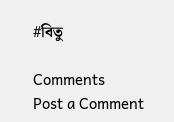#বিতু

Comments
Post a Comment